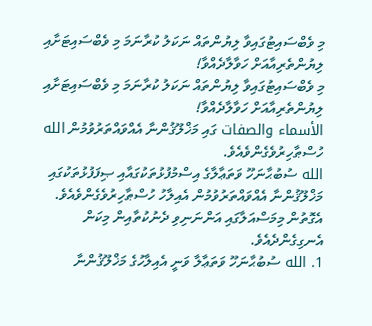މި ވެބްސައިޓުގައިވާ ލިޔުންތައް ނަކަލު ކުރާނަމަ މި ވެބްސައިޓަށާއި ލިޔުންތެރިއާއަށް ހަވާލާދެއްވާ!
މި ވެބްސައިޓުގައިވާ ލިޔުންތައް ނަކަލު ކުރާނަމަ މި ވެބްސައިޓަށާއި ލިޔުންތެރިއާއަށް ހަވާލާދެއްވާ!
الأسماء والصفات ގައި މަޚްލޫޤުންނާ އެއްވައްތަރުވުމުން الله ހުސްޠާހިރުވެގެންވެއެވެ.
الله ސުބުޙާނަހޫ ވަތަޢާލާގެ އިސްމުފުޅުތަކުގައާއި ޞިފަފުޅުތަކުގައި މަޚްލޫޤުންނާ އެއްވައްތަރުވުމުން އެއިލާހު ހުސްޠާހިރުވެގެންވެއެވެ. އެގޮތުން މިމަސްއަލާގައި އަންނަނިވި ދެނުކުތާއިން މިކަން އެނގިގެންދެއެވެ.
1. الله ސުބުޙާނަހޫ ވަތަޢާލާ ވަނީ އެއިލާހުގެ މަޚްލޫޤުންނާ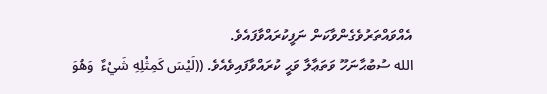އެއްވައްތަރުވެގެންވާކަން ނަފީކުރައްވާފައެވެ.
الله ސުބުޙާނަހޫ ވަތަޢާލާ ވަޙީ ކުރައްވާފައިވެއެވެ. ((لَيْسَ كَمِثْلِهِ شَيْءٌ  وَهُوَ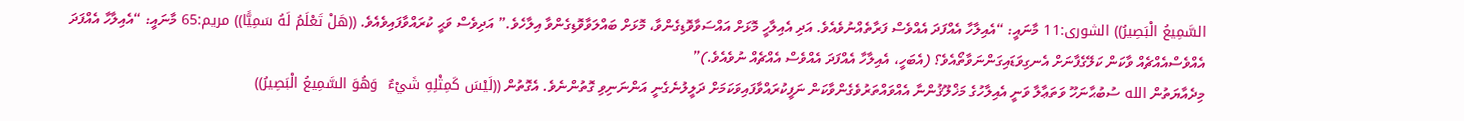السَّمِيعُ الْبَصِيرُ)) الشورى:11 މާނައީ: “އެއިލާހާ އެއްފަދަ އެއްވެސް ފަރާތެއްނުވެއެވެ. އަދި އެއިލާހީ މޮޅަށް އައްސަވާވޮޑިގެންވާ، މޮޅަށް ބައްލަވާވޮޑިގެންވާ އިލާހެވެ.” އަދިވެސް ވަޙީ ކުރައްވާފައިވެއެވެ. ((هَلْ تَعْلَمُ لَهُ سَمِيًّا)) مريم:65 މާނައީ: “އެއިލާހާ އެއްފަދަ އެއްވެސްއެއްޗެއް ވާކަން ކަލޭގެފާނަށް އެނގިވަޑައިގަންނަވާތޯއެވެ؟ (އެބަހީ، އެއިލާހާ އެއްފަދަ އެއްވެސް އެއްޗެއް ނުވެއެވެ.)”
މިދެއާޔަތުން الله ސުބުޙާނަހޫ ވަތަޢާލާ ވަނީ އެއިލާހުގެ މަޚްލޫޤުންނާ އެއްވައްތަރުވެގެންވާކަން ނަފީކުރައްވާފައިވަކަމަށް ދަލީލުނެގެނީ އަންނަނިވި ގޮތުންނެވެ. އެގޮތުން ((لَيْسَ كَمِثْلِهِ شَيْءٌ  وَهُوَ السَّمِيعُ الْبَصِيرُ))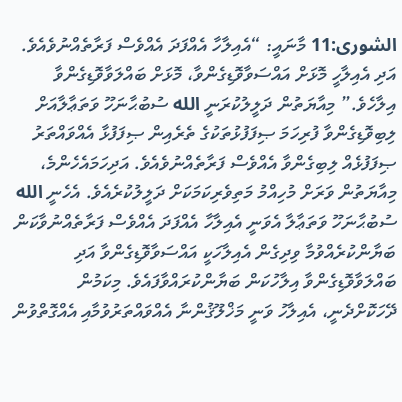الشورى:11 މާނައީ: “އެއިލާހާ އެއްފަދަ އެއްވެސް ފަރާތެއްނުވެއެވެ. އަދި އެއިލާހީ މޮޅަށް އައްސަވާވޮޑިގެންވާ، މޮޅަށް ބައްލަވާވޮޑިގެންވާ އިލާހެވެ.” މިއާޔަތުން ދަލީލުކުރަނީ الله ސުބުޙާނަހޫ ވަތަޢާލާއަށް ލިބިވޮޑިގެންވާ ފުރިހަމަ ޞިފަފުޅުތަކުގެ ތެރެއިން ޞިފަފުޅާ އެއްވައްތަރު ޞިފަފުޅެއް ލިބިގެންވާ އެއްވެސް ފަރާތެއްނުވެއެވެ. އަދިހަމައެހެންމެ، މިއާޔަތުން ވަރަށް މުހިއްމު މަތިވެރިކަމަކަށް ދަލީލުކުރެއެވެ. އެހެނީ الله ސުބުޙާނަހޫ ވަތަޢާލާ އެވަނީ އެއިލާހާ އެއްފަދަ އެއްވެސް ފަރާތެއްނުވާކަން ބަޔާންކުރެއްވުމާ ވިދިގެން އެއިލާހަކީ އައްސަވާވޮޑިގެންވާ އަދި ބައްލަވާވޮޑިގެންވާ އިލާހުކަން ބަޔާންކުރައްވާފައެވެ. މިކަމުން ދޭހަކޮށްދެނީ، އެއިލާހު ވަނީ މަޚްލޫޤުންނާ އެއްވައްތަރުވުމާއި އެއްގޮތްވުން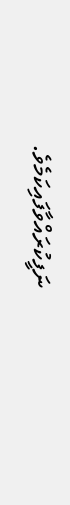ނަފީކުރައްވާފައިކަމެވެ.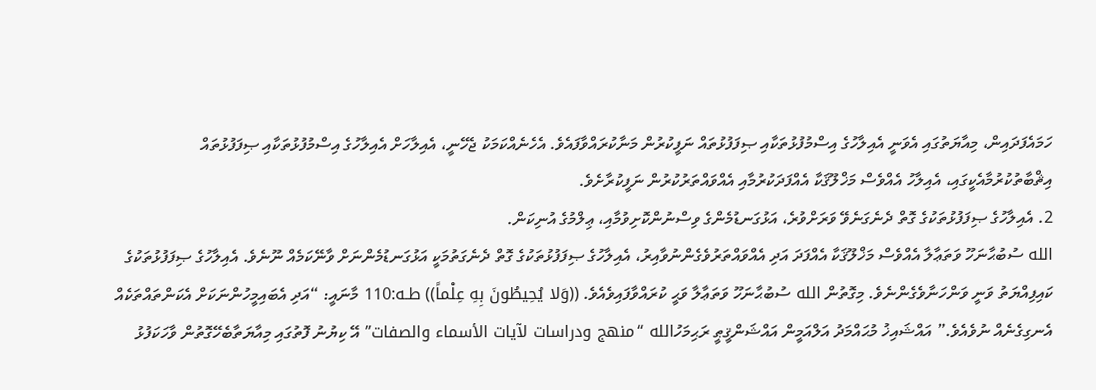ހަމައެފަދައިން، މިއާޔަތުގައި އެވަނީ އެއިލާހުގެ އިސްމުފުޅުތަކާއި ޞިފަފުޅުތައް ނަފީކުރުން މަނާކުރައްވާފައެވެ. އެހެނެއްކަމަކު ޖެހޭނީ، އެއިލާހަށް އެއިލާހުގެ އިސްމުފުޅުތަކާއި ޞިފަފުޅުތައް އިޘްބާތުކުރުމާއެކީގައި، އެއިލާހު އެއްވެސް މަޚްލޫޤަކާ އެއްފަދަކުރުމާއި އެއްވައްތަރުކުރުން ނަފީކުރާށެވެ.
2. އެއިލާހުގެ ޞިފަފުޅުތަކުގެ ގޮތް ދެނެގަނެވޭ ވަރަށްވުރެ، އަޅުގަނޑުމެންގެ ވިސްނުންކޮށިވުމާއި، ޢިލްމުގެ އުނިކަން.
الله ސުބުޙާނަހޫ ވަތަޢާލާ އެއްވެސް މަޚްލޫޤަކާ އެއްފަދަ އަދި އެއްވައްތަރުވެގެންނުވާއިރު، އެއިލާހުގެ ޞިފަފުޅުތަކުގެ ގޮތް ދެނެގަތުމަކީ އަޅުގަނޑުމެންނަށް ވާނޭކަމެއް ނޫނެވެ. އެއިލާހުގެ ޞިފަފުޅުތަކުގެ ކައިފިއްޔަތު ވަނީ ވަންހަނާވެގެންނެވެ. މިގޮތުން الله ސުބުޙާނަހޫ ވަތަޢާލާ ވަޙީ ކުރައްވާފައިވެއެވެ. ((وَلا يُحِيطُونَ بِهِ عِلْماً)) طـه:110 މާނައީ: “އަދި އެބައިމީހުންނަކަށް އެކަންތައްތަކެއް އެނގިގެނެއް ނުވެއެވެ.” އައްޝައިޚު މުޙައްމަދު އަލްއަމީން އައްޝަންޤީޠީ ރަޙިމަހުالله “منهج ودراسات لآيات الأسماء والصفات” އޭ ކިޔުނު ފޮތުގައި މިއާޔަތާބެހޭގޮތުން ވާހަކަފުޅު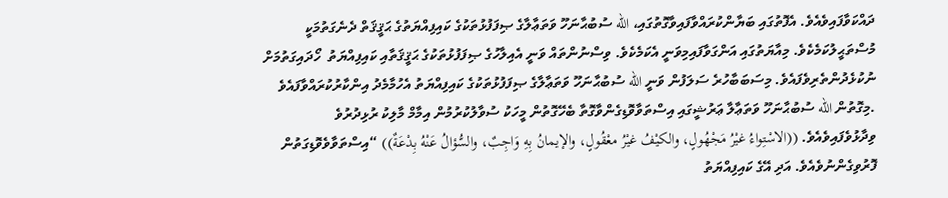ދައްކަވާފައިވެއެވެ. އެފޮތުގައި ބަޔާންކުރައްވާފައިވާގޮތުގައި، الله ސުބުޙާނަހޫ ވަތަޢާލާގެ ޞިފަފުޅުތަކުގެ ކައިފިއްޔަތުގެ ޙަޤީޤަތް ދެނެގަތުމަކީ މުސްތަޙީލުކަމެކެވެ. މިއާޔަތުގައި އަންގަވާފައިމިވަނީ އެކަމެކެވެ. ވިސްނުންތައް ވަނީ އެއިލާހުގެ ޞިފަފުޅުތަކުގެ ޙަޤީޤަތާއި ކައިފިއްޔަތު  ހޯދައިގަތުމަށް ނުކުޅެދުންތެރިވެފައެވެ. މިސަބަބާހުރެ ސަލަފުން ވަނީ الله ސުބުޙާނަހޫ ވަތަޢާލާގެ ޞިފަފުޅުތަކުގެ ކައިފިއްޔަތު އެހުމާމެދު އިންކާރުކުރައްވާފައެވެ .މިގޮތުން الله ސުބުޙާނަހޫ ވަތަޢާލާ ޢަރުޝީގައި އިސްތަވާވޮޑިގެންވާގޮތާ ބެހޭގޮތުން މީހަކު ސުވާލުކުރުމުން އިމާމް މާލިކު ރުޅިދުރުވެ ވިދާޅުވެފައިވެއެވެ. ((الاسْتِواءُ غيْرُ مَجْهُولٍ، والكيْفُ غيْرُ معْقُولٍ، والإيمانُ بِهِ وَاجِبٌ، والسُّؤالُ عَنْهُ بِدْعَةٌ)) “އިސްތަވާވެވޮޑިގަތުން ފޮރުވިގެންނުވެއެވެ. އަދި އޭގެ ކައިފިއްޔަތު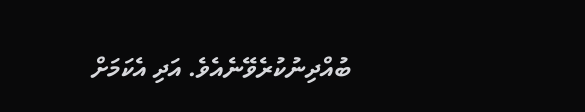ބުއްދިނުކުރެވޭނެއެވެ. އަދި އެކަމަށް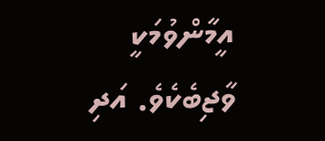އީމާންވުމަކީ ވާޖިބެކެވެ. އަދި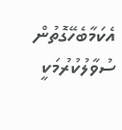އެކަމާބެހޭގޮތުން ސުވާލުކުރުމަކީ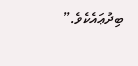ބިދުޢައެކެވެ.”